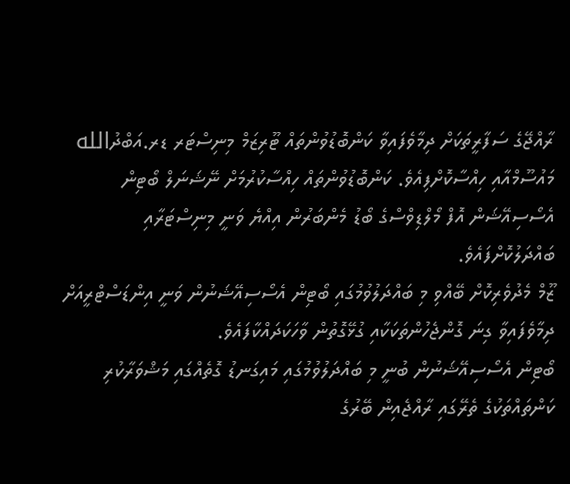ރާއްޖޭގެ ސަފާރީތަކަށް ދިމާވެފައިވާ ކަންބޮޑުވުންތައް ޓޫރިޒަމް މިނިސްޓަރ ޑރ.އަބްދުالله މައުސޫމްއާއި ހިއްސާކޮށްފިއެވެ. ކަންބޮޑުވުންތައް ހިއްސާކުރުމަށް ނޭޝަނަލް ބޯޓިން އެސޯސިއޭޝަން އޮފް މޯލްޑިވްސްގެ ބޯޑު މެންބަރުން އިއްޔެ ވަނީ މިނިސްޓަރާއި ބައްދަލުކޮށްފައެވެ.
ޒޫމް މެދުވެރިކޮށް ބޭއްވި މި ބައްދަލުވުމުގައި ބޯޓިން އެސޯސިއޭޝަނުން ވަނީ އިންޑަސްޓްރީއަށް ދިމާވެފައިވާ ގިނަ ގޮންޖެހުންތަކަކާއި ގުޅޭގޮތުން ވާހަކަދައްކާފައެވެ.
ބޯޓިން އެސޯސިއޭޝަނުން ބުނީ މި ބައްދަލުވުމުގައި މައިގަނޑު ގޮތެއްގައި މަޝްވަރާކުރި ކަންތައްތަކުގެ ތެރޭގައި ރާއްޖެއިން ބޭރުގެ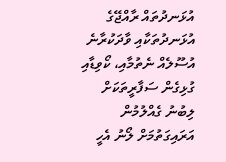އުޅަނދުތައް ރާއްޖޭގެ އުޅަނދުތަކާއި ވާދަކުރާނެ އުސޫލެއް ނެތުމާއި، ކޯވިޑާއި ގުޅިގެން ސަފާރީތަކަށް ލިބުނު ގެއްލުމުން އަރައިގަތުމަށް ލޯނު އެހީ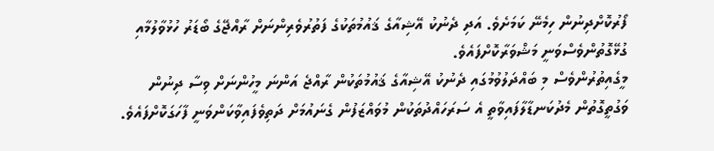ފޯރުކޮށްދިނުން ހިމެނޭ ކަމަށެވެ. އަދި ދެނުކު އޭޝިއާގެ ޤައުމުތަކުގެ ފަތުރުވެރިންނަށް ރާއްޖޭގެ ބޯޑަރު ހުޅުވާލުމާއި ގުޅޭގޮތުންވެސްވަނީ މަޝްވަރާކޮށްފައެވެ.
މީގެއިތުރުންވެސް މި ބައްދަލުވުމުގައި ދެނުކު އޭޝިއާގެ ޤައުމުތަކުން ރާއްޖެ އަންނަ މީހުންނަށް ވިސާ ދިނުން ވަގުތީގޮތުން މެދުކަނޑާލާފައިވާތީ އެ ސަރަހައްދުތަކުން މުވައްޒަފުން ގެނައުމަށް ދަތިވެފައިވާކަންވަނީ ފާހަގަކޮށްފައެވެ.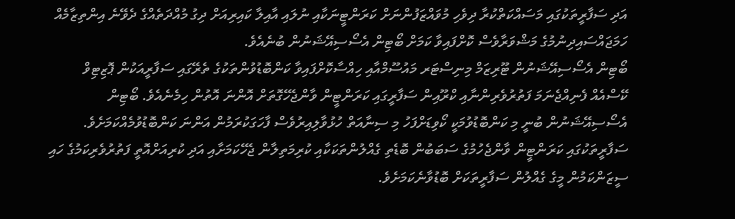އަދި ސަފާރީތަކުގައި މަސައްކަތްކުރާ ދިވެހި މުވައްޒަފުންނަށް ކަރަންޓީނަކާއި ނުލައި އާއިލާ ކައިރިއަށް ދިގު މުއްދަތެއްގެ ދެވޭނެ އިންތިޒާމެއް ހަމަޖައްސައިދިނުމުގެ މަޝްވަރާވެސް ކޮށްފައިވާ ކަމަށް ބޯޓިން އެސޯސިއޭޝަނުން ބުނެއެވެ.
ބޯޓިން އެސޯސިއޭޝަނުން ޓޫރިޒަމް މިނިސްޓަރ މައުސޫމްއާއި ހިއްސާކޮށްފައިވާ ކަންބޮޑުވުންތަކުގެ ތެރޭގައި ސަފާރީއަކުން ޕޮޒިޓިވް ކޭސްއެއް ފެނިއްޖެނަމަ ފަތުރުވެރިންނާއި ކްރޫއިން ސަފާރީގައި ކަރަންޓީން ވާންޖެހޭގޮތަށް އޮންނަ އޮތުން ހިމެނެއެވެ. ބޯޓިން އެސޯސިއޭޝަނުން ބުނީ މި ކަންބޮޑުވުމަކީ ކޯވިޑަށްފަހު މި ސިނާއަތް ހުޅުވާލިއިރުވެސް ފާހަގަކުރަމުން އަންނަ ކަންބޮޑުވުމެއްކަމަށެވެ. ސަފާރީތަކުގައި ކަރަންޓީން ވާންޖެހުމުގެ ސަބަބުން ބޮޑެތި ގެއްލުންތަކަކާއި ކުރިމަތިލާން ޖެހޭކަމަށާއި އަދި ކުރިއަށްއޮތީ ފަތުރުވެރިކަމުގެ ހައި ސީޒަންކަމުން މީގެ ގެއްލުން ސަފާރީތަކަށް ބޮޑުވާނެކަމަށެވެ.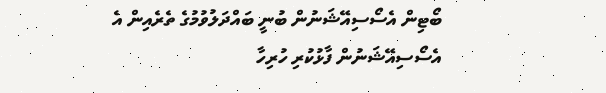ބޯޓިން އެސޯސިއޭޝަނުން ބުނީ ބައްދަލުވުމުގެ ތެރެއިން އެ އެސޯސިއޭޝަނުން ފާޅުކުރި ހުރިހާ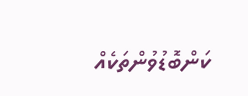ކަންބޮޑުވުންތަކެއް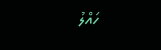ހައްލު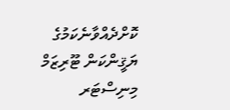ކޮށްދެއްވާނެކަމުގެ ޔަޤީންކަން ޓޫރިޒަމް މިނިސްޓަރ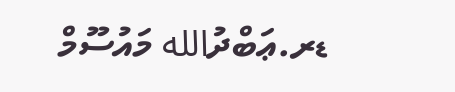ޑރ.ޢަބްދުالله މައުސޫމް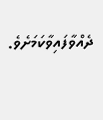ދެއްވާފައިވާކަމަށެވެ.